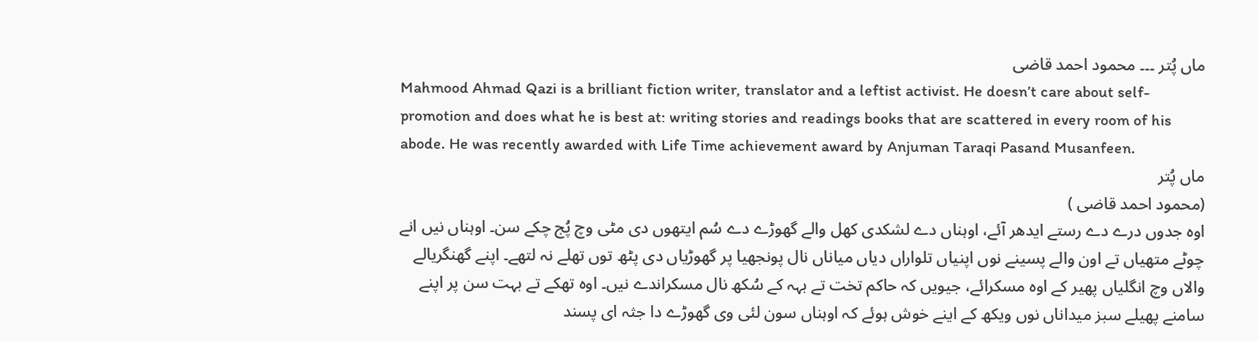ماں پُتر ۔۔۔ محمود احمد قاضی
Mahmood Ahmad Qazi is a brilliant fiction writer, translator and a leftist activist. He doesn’t care about self-promotion and does what he is best at: writing stories and readings books that are scattered in every room of his abode. He was recently awarded with Life Time achievement award by Anjuman Taraqi Pasand Musanfeen.
ماں پُتر
(محمود احمد قاضی )
اوہ جدوں درے دے رستے ایدھر آئے، اوہناں دے لشکدی کھل والے گھوڑے دے سُم ایتھوں دی مٹی وچ پُج چکے سن۔ اوہناں نیں انے چوٹے متھیاں تے اون والے پسینے نوں اپنیاں تلواراں دیاں میاناں نال پونجھیا پر گھوڑیاں دی پٹھ توں تھلے نہ لتھے۔ اپنے گھنگریالے والاں وچ انگلیاں پھیر کے اوہ مسکرائے، جیویں کہ حاکم تخت تے بہہ کے سُکھ نال مسکراندے نیں۔ اوہ تھکے تے بہت سن پر اپنے سامنے پھیلے سبز میداناں نوں ویکھ کے اینے خوش ہوئے کہ اوہناں سون لئی وی گھوڑے دا جثہ ای پسند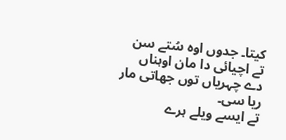کیتا۔ جدوں اوہ سُتے سن تے اچیائی دا مان اوہناں دے چہریاں توں جھاتی مار ریا سی۔
تے ایسے ویلے ہرے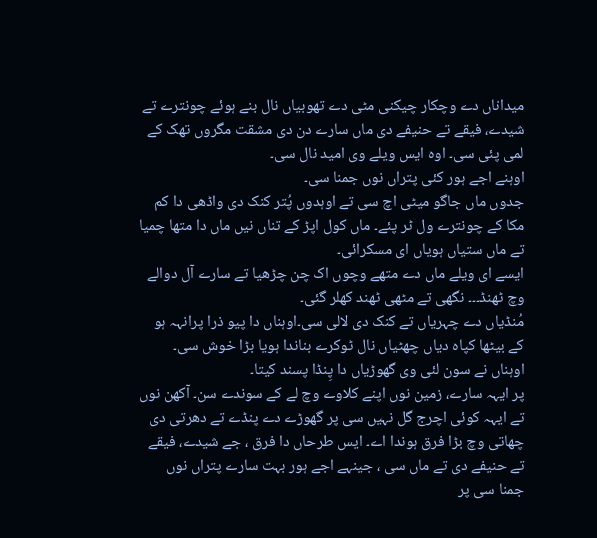میداناں دے وچکار چیکنی مٹی دے تھوبیاں نال بنے ہوئے چونترے تے شیدے، فیقے تے حنیفے دی ماں سارے دن دی مشقت مگروں تھک کے لمی پئی سی۔ اوہ ایس ویلے وی امید نال سی۔
اوہنے اجے ہور کئی پتراں نوں جمنا سی۔
جدوں ماں جاگو میٹی اچ سی تے اوہدوں پُتر کنک دی واڈھی دا کم مکا کے چونترے ول ٹر پئے۔ ماں کول اپڑ کے تناں نیں ماں دا متھا چمیا تے ماں ستیاں ہویاں ای مسکرائی۔
ایسے ای ویلے ماں دے متھے وچوں اک چن چڑھیا تے سارے آل دوالے وچ ٹھنڈ۔۔۔ نگھی تے مٹھی ٹھند کھلر گئی۔
مُنڈیاں دے چہریاں تے کنک دی لالی سی۔اوہناں دا پیو ذرا پرانہہ ہو کے بیٹھا کپاہ دیاں چھٹیاں نال ٹوکرے بناندا ہویا بڑا خوش سی۔
اوہناں نے سون لئی وی گھوڑیاں دا پِنڈا پسند کیتا۔
پر ایہہ سارے، زمین نوں اپنے کلاوے وچ لے کے سوندے سن۔ آکھن نوں تے ایہہ کوئی اچرج گل نہیں سی پر گھوڑے دے پنڈے تے دھرتی دی چھاتی وچ بڑا فرق ہوندا اے۔ ایس طرحاں دا فرق ، جے شیدے، فیقے تے حنیفے دی تے ماں سی ، جینہے اجے ہور بہت سارے پتراں نوں جمنا سی پر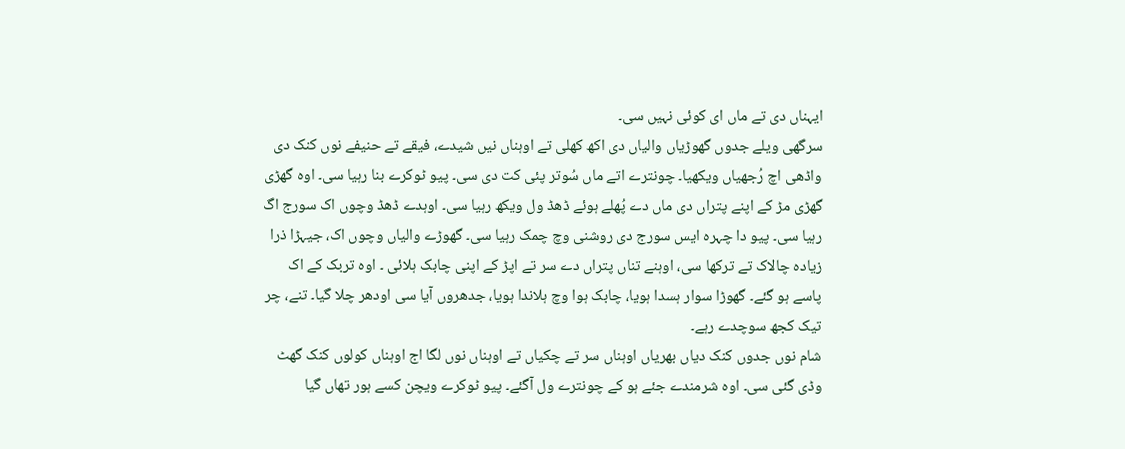ایہناں دی تے ماں ای کوئی نہیں سی۔
سرگھی ویلے جدوں گھوڑیاں والیاں دی اکھ کھلی تے اوہناں نیں شیدے، فیقے تے حنیفے نوں کنک دی واڈھی اچ رُجھیاں ویکھیا۔ چونترے اتے ماں سُوتر پئی کت دی سی۔ پیو ٹوکرے بنا رہیا سی۔ اوہ گھڑی گھڑی مڑ کے اپنے پتراں دی ماں دے پُھلے ہوئے ڈھڈ ول ویکھ رہیا سی۔ اوہدے ڈھڈ وچوں اک سورج اگ رہیا سی۔ پیو دا چہرہ ایس سورج دی روشنی وچ چمک رہیا سی۔ گھوڑے والیاں وچوں اک، جیہڑا ذرا زیادہ چالاک تے ترکھا سی، اوہنے تناں پتراں دے سر تے اپڑ کے اپنی چابک ہلائی ۔ اوہ تربک کے اک پاسے ہو گئے۔ گھوڑا سوار ہسدا ہویا، چابک ہوا وچ ہلاندا ہویا، جدھروں آیا سی اودھر چلا گیا۔ تنے، چر تیک کجھ سوچدے رہے۔
شام نوں جدوں کنک دیاں بھریاں اوہناں سر تے چکیاں تے اوہناں نوں لگا اج اوہناں کولوں کنک گھٹ وڈی گئی سی۔ اوہ شرمندے جئے ہو کے چونترے ول آگئے۔ پیو ٹوکرے ویچن کسے ہور تھاں گیا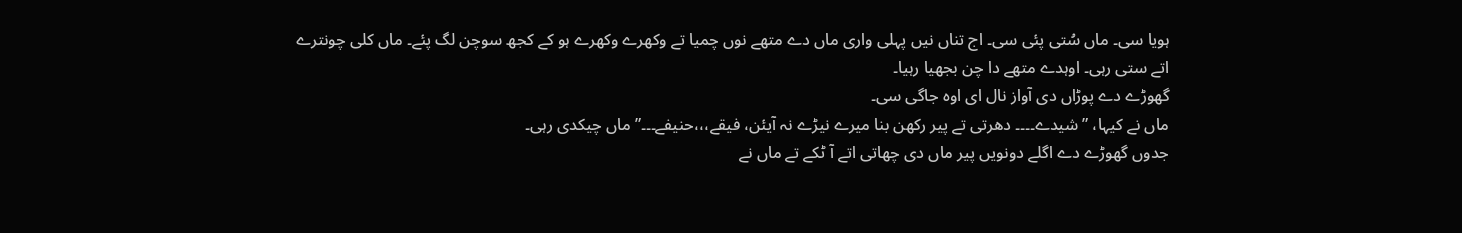ہویا سی۔ ماں سُتی پئی سی۔ اج تناں نیں پہلی واری ماں دے متھے نوں چمیا تے وکھرے وکھرے ہو کے کجھ سوچن لگ پئے۔ ماں کلی چونترے اتے ستی رہی۔ اوہدے متھے دا چن بجھیا رہیا۔
گھوڑے دے پوڑاں دی آواز نال ای اوہ جاگی سی۔
ماں نے کیہا، ” شیدے۔۔۔۔ دھرتی تے پیر رکھن بنا میرے نیڑے نہ آیئن، فیقے،،،حنیفے۔۔۔” ماں چیکدی رہی۔
جدوں گھوڑے دے اگلے دونویں پیر ماں دی چھاتی اتے آ ٹکے تے ماں نے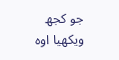جو کجھ ویکھیا اوہ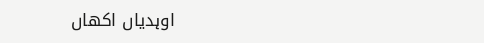اوہدیاں اکھاں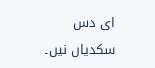ای دس سکدیاں نیں۔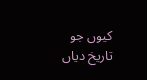کیوں جو تاریخ دیاں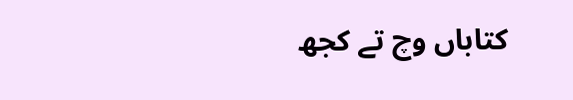کتاباں وچ تے کجھ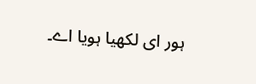ہور ای لکھیا ہویا اے۔